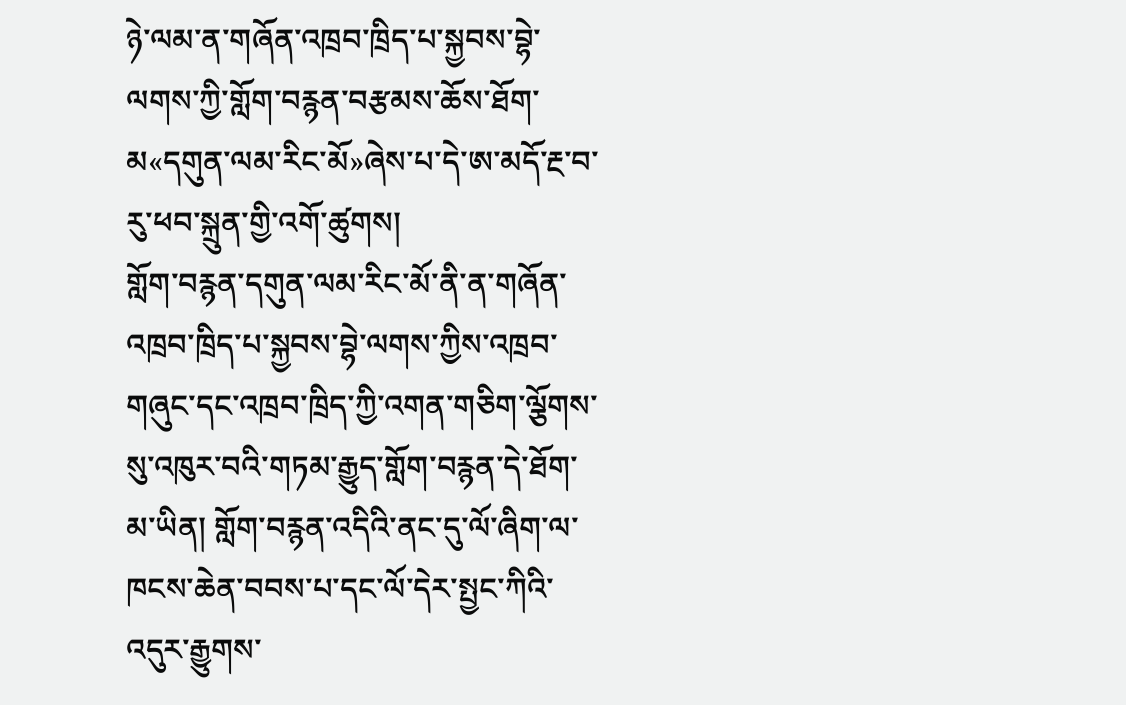ཉེ་ལམ་ན་གཞོན་འཁྲབ་ཁྲིད་པ་སྐྱབས་བྷེ་ལགས་ཀྱི་གློག་བརྙན་བརྩམས་ཆོས་ཐོག་མ«དགུན་ལམ་རིང་མོ»ཞེས་པ་དེ་ཨ་མདོ་རྔ་བ་རུ་ཕབ་སྐྲུན་གྱི་འགོ་ཚུགས།
གློག་བརྙན་དགུན་ལམ་རིང་མོ་ནི་ན་གཞོན་འཁྲབ་ཁྲིད་པ་སྐྱབས་བྷེ་ལགས་ཀྱིས་འཁྲབ་གཞུང་དང་འཁྲབ་ཁྲིད་ཀྱི་འགན་གཅིག་ལྕོགས་སུ་འཁུར་བའི་གཏམ་རྒྱུད་གློག་བརྙན་དེ་ཐོག་མ་ཡིན། གློག་བརྙན་འདིའི་ནང་དུ་ལོ་ཞིག་ལ་ཁངས་ཆེན་བབས་པ་དང་ལོ་དེར་སྤྱང་ཀིའི་འདུར་རྒྱུགས་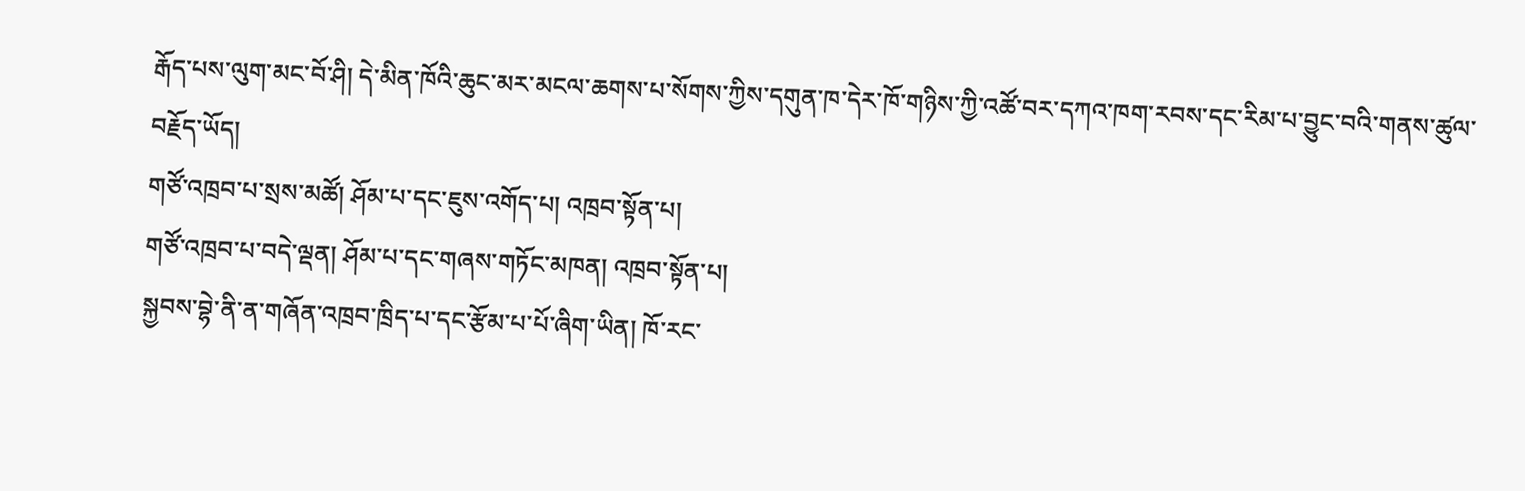རྒོད་པས་ལུག་མང་བོ་ཤི། དེ་མིན་ཁོའི་ཆུང་མར་མངལ་ཆགས་པ་སོགས་ཀྱིས་དགུན་ཁ་དེར་ཁོ་གཉིས་ཀྱི་འཚོ་བར་དཀའ་ཁག་རབས་དང་རིམ་པ་བྱུང་བའི་གནས་ཚུལ་བརྗོད་ཡོད།
གཙོ་འཁྲབ་པ་སྲས་མཚོ། ཤོམ་པ་དང་ཇུས་འགོད་པ། འཁྲབ་སྟོན་པ།
གཙོ་འཁྲབ་པ་བདེ་ལྡན། ཤོམ་པ་དང་གཞས་གཏོང་མཁན། འཁྲབ་སྟོན་པ།
སྐྱབས་བྷེ་ནི་ན་གཞོན་འཁྲབ་ཁྲིད་པ་དང་རྩོམ་པ་པོ་ཞིག་ཡིན། ཁོ་རང་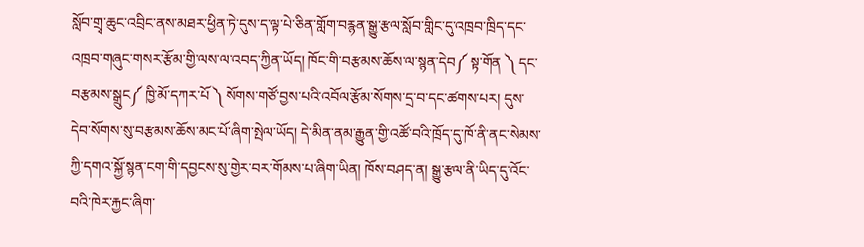སློབ་གྲྭ་ཆུང་འབྲིང་ནས་མཐར་ཕྱིན་ཏེ་དུས་ད་ལྟ་པེ་ཅིན་གློག་བརྙན་སྒྱུ་རྩལ་སློབ་གླིང་དུ་འཁྲབ་ཁྲིད་དང་འཁྲབ་གཞུང་གསར་རྩོམ་གྱི་ལས་ལ་འབད་ཀྱིན་ཡོད། ཁོང་གི་བརྩམས་ཆོས་ལ་སྙན་དེབ༼ སྟ་གོན ༽ དང་བརྩམས་སྒྲུང༼ ཁྱི་མོ་དཀར་པོ ༽ སོགས་གཙོ་བྱས་པའི་འབོལ་རྩོམ་སོགས་དྲ་བ་དང་ཚགས་པར། དུས་དེབ་སོགས་སུ་བརྩམས་ཆོས་མང་པོ་ཞིག་སྤེལ་ཡོད། དེ་མིན་ནམ་རྒྱུན་གྱི་འཚོ་བའི་ཁྲོད་དུ་ཁོ་ནི་ནང་སེམས་ཀྱི་དགའ་སྐྱོ་སྙན་ངག་གི་དབྱངས་སུ་གྱེར་བར་གོམས་པ་ཞིག་ཡིན། ཁོས་བཤད་ན། སྒྱུ་རྩལ་ནི་ཡིད་དུ་འོང་བའི་ཁེར་རྐྱང་ཞིག་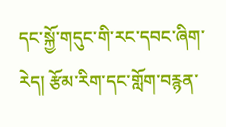དང་སྐྱོ་གདུང་གི་རང་དབང་ཞིག་རེད། རྩོམ་རིག་དང་གློག་བརྙན་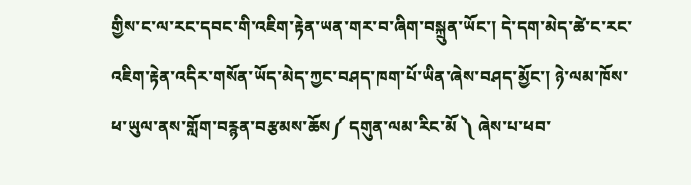གྱིས་ང་ལ་རང་དབང་གི་འཇིག་རྟེན་ཡན་གར་བ་ཞིག་བསྐྲུན་ཡོང་། དེ་དག་མེད་ཚེ་ང་རང་འཇིག་རྟེན་འདིར་གསོན་ཡོད་མེད་ཀྱང་བཤད་ཁག་པོ་ཡིན་ཞེས་བཤད་མྱོང་། ཉེ་ལམ་ཁོས་ཕ་ཡུལ་ནས་གློག་བརྙན་བརྩམས་ཆོས༼ དགུན་ལམ་རིང་མོ ༽ ཞེས་པ་ཕབ་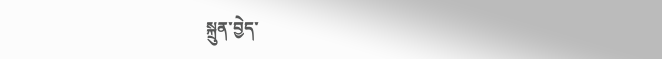སྐྲུན་བྱེད་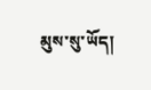མུས་སུ་ཡོད།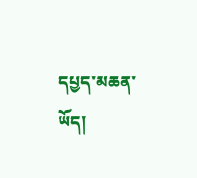དཔྱད་མཆན་ཡོད།